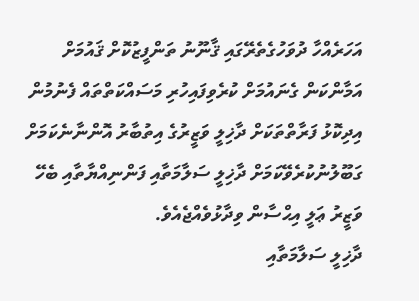އަހަރެއްހާ ދުވަހުގެތެރޭގައި ޤާނޫނު ތަންފީޒުކޮށް ޤައުމަށް އަމާންކަން ގެނައުމަށް ކުރެވިފައިހުރި މަސައްކަތްތައް ފެނުމުން އިދިކޮޅު ފަރާތްތަކަށް ދާޚިލީ ވަޒީރުގެ އިތުބާރު އޮންނާނެކަމަށް ގަބޫލުނުކުރެވޭކަމަށް ދާޚިލީ ސަލާމަތާއި ފަންނިއްޔާތާއި ބެހޭ ވަޒީރު ޢަލީ އިޙްސާން ވިދާޅުވެއްޖެއެވެ.
ދާޚިލީ ސަލާމަތާއި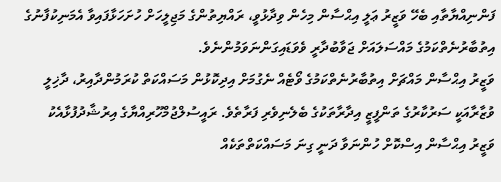ފަންނިއްޔާތާއި ބެހޭ ވަޒީރު ޢަލީ އިޙްސާން މިހެން ވިދާޅުވީ، ރައްޔިތުންގެ މަޖިލީހަށް ހުށަހަޅާފައިވާ އެމަނިކުފާނުގެ އިތުބާރުނެތްކަމުގެ މައްސަލައަށް ޖަވާބުދާރީ ވެވަޑައިގަންނަވަމުންނެވެ.
ވަޒީރު އިޙްސާން މައްޗަށް އިތުބާރުނެތްކަމުގެ ވޯޓެއް ނެގުމަށް އިދިކޮޅުން މަސައްކަތް ކުރަމުންދާއިރު، ދާޚިލީ ވުޒާރާއަކީ ސަރުކާރުގެ ތަންފީޒީ އިދާރާތަކުގެ ބެލެނިވެރި ފަރާތެވެ. ރައީސުލްޖުމްހޫރިއްޔާގެ އިރުޝާދުފުޅާއެކު ވަޒީރު އިޙްސާން އިސްކޮށް ހުންނަވާ ދަނީ ގިނަ މަސައްކަތްތަކެއް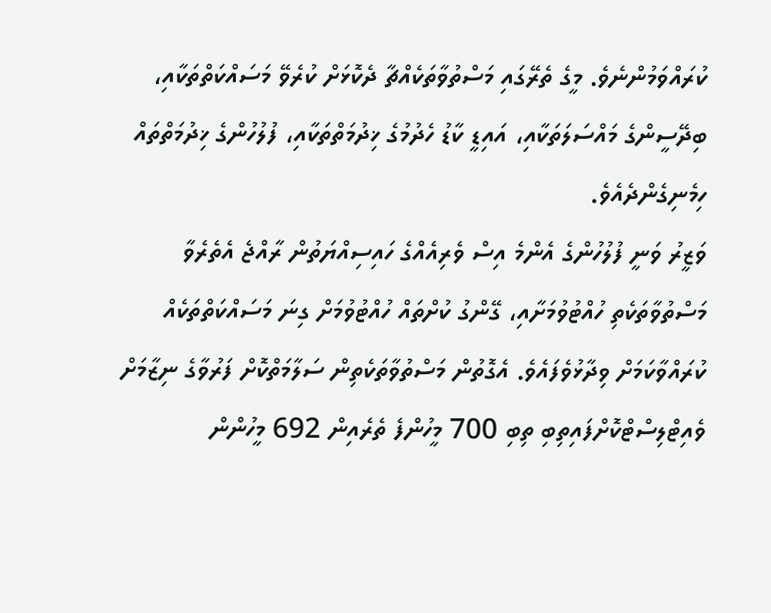ކުރައްވަމުންނެވެ. މީގެ ތެރޭގައި މަސްތުވާތަކެއްޗާ ދެކޮޅަށް ކުރެވޭ މަސައްކަތްތަކާއި، ބިދޭސީންގެ މައްސަލަތަކާއި، އައިޑީ ކާޑު ހެދުމުގެ ޚިދުމަތްތަކާއި، ފުލުހުންގެ ޚިދުމަތްތައް ހިމެނިގެންދެއެވެ.
ވަޒީރު ވަނީ ފުލުހުންގެ އެންމެ އިސް ވެރިއެއްގެ ހައިސިއްޔަތުން ރާއްޖެ އެތެރެވާ މަސްތުވާތަކެތި ހުއްޓުވުމަށާއި، ގޭންގު ކުށްތައް ހުއްޓުވުމަށް ގިނަ މަސައްކަތްތަކެއް ކުރައްވާކަމަށް ވިދާޅުވެފައެވެ. އެގޮތުން މަސްތުވާތަކެތިން ސަލާމަތްކޮށް ފަރުވާގެ ނިޒާމަށް ވެއިޓްލިސްޓްކޮށްފައިތިބި ތިބި 700 މީހުންފެ ތެރެއިން 692 މީހުންން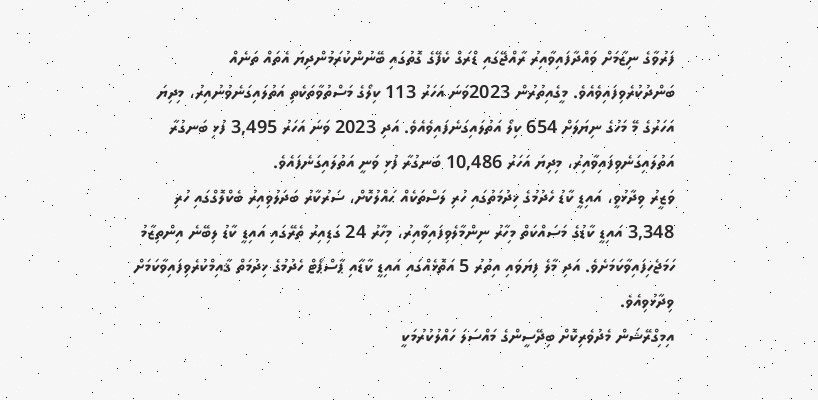ފަރުވާގެ ނިޒާމަށް ވައްދާފައިވާއިރު ރާއްޖޭގައި ޑްރަގް ކެފޭގެ ގޮތުގައި ބޭނުންކުރަމުންދިޔަ އެތައް ތަނެއް ބަންދުކުރެވިފައިވެއެވެ. މީގެއިތުރުން 2023ވަނަ އަހަރު 113 ކިލޯގެ މަސްތުވާތަކެތި އަތުލައިގަނެވުނުއިރު، މިދިޔަ އަހަރުގެ މޭ މަހުގެ ނިޔަލަށް 654 ކިލޯ އަތުލައިގަނެފައިވެއެވެ. އަދި 2023 ވަނަ އަހަރު 3,495 ފުޅި ބަނގުރާ އަތުލައިގަނެވިފައިވާއިރު، މިދިޔަ އަހަރު 10,486 ބަނގުރާ ފުޅި ވަނީ އަތުލައިގަނެފައެވެ.
ވަޒީރު ވިދާޅުވީ، އައިޑީ ކާޑު ހެދުމުގެ ޚިދުމަތުގައި ހުރި ލަސްތަކެއް ޙައްލުކޮށް، ސަރުކާރު ބަދަލުވިއިރު ބެކްލޮގްގައި ހުރި 3,348 އައިޑީ ކާޑުގެ މަސައްކަތް މިހާރު ނިންމާލެވިފައިވާއިރު، މިހާރު 24 ގަޑިއިރު ތެރޭގައި އައިޑީ ކާޑު ލިބޭނެ އިންތިޒާމު ހަމަޖެހިފައިވާކަމަށެވެ. އަދި މާލެ ފިޔަވައި އިތުރު 5 އަތޮޅެއްގައި އައިޑީ ކާޑާއި ޕާސްޕޯޓް ހެދުމުގެ ޚިދުމަތް ޤާއިމްކުރެވިފައިވާކަމަށް ވިދާޅުވިއެވެ.
އިމިގްރޭޝަން މެދުވެރިކޮށް ބިދޭސީންގެ މައްސަލަ ހައްލުކުރުމަކީ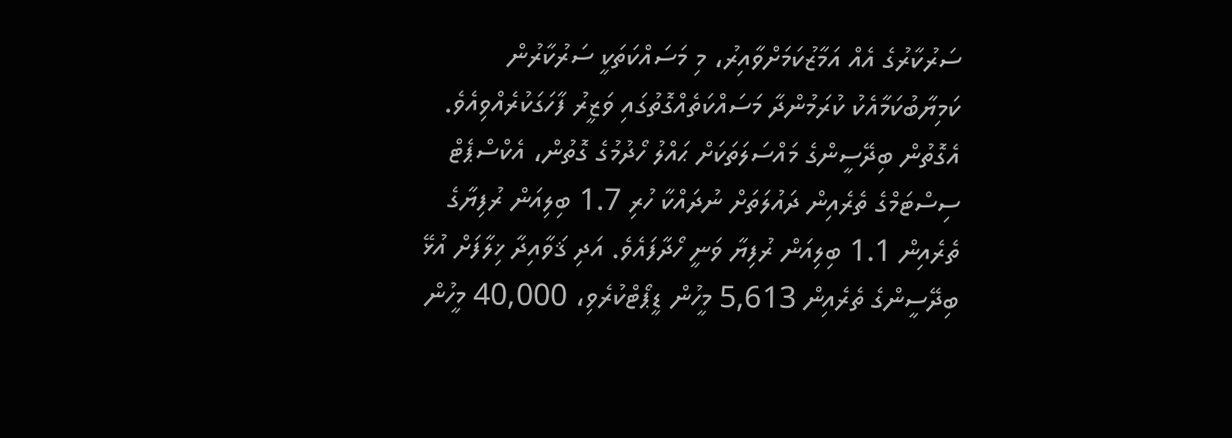ސަރުކާރުގެ އެއް އަމާޒުކަމަށްވާއިރު، މި މަސައްކަތަކީ ސަރުކާރުން ކަމިޔާބުކަމާއެކު ކުރަމުންދާ މަސައްކަތެއްގޮތުގައި ވަޒީރު ފާހަގަކުރެއްވިއެވެ. އެގޮތުން ބިދޭސީންގެ މައްސަލަތަކަށް ޙައްލު ހޯދުމުގެ ގޮތުން، އެކްސްޕެޓް ސިސްޓަމްގެ ތެރެއިން ދައުލަތަށް ނުދައްކާ ހުރި 1.7 ބިލިއަން ރުފިޔާގެ ތެރެއިން 1.1 ބިލިއަން ރުފިޔާ ވަނީ ހޯދާފައެވެ. އަދި ޤަވާއިދާ ޚިލާފަށް އުޅޭ ބިދޭސީންގެ ތެރެއިން 5,613 މީހުން ޑީޕޯޓްކުރެވި، 40,000 މީހުން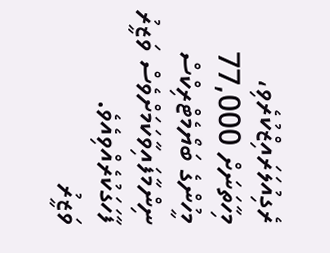ރެގިއުލަރައިޒްކުރެވި، މިހާތަނަށް 77,000 މީހުންގެ ބަޔޯމެޓްރިކްސް ނިންމާފައިވާކަމަށްވެސް ވަޒީރު ފާހަގަކުރެއްވިއެވެ.
ވަޒީރު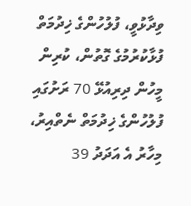ވިދާޅުވީ، ފުލުހުންގެ ޚިދުމަތް ފުޅާކުރުމުގެ ގޮތުން، ކުރިން މީހުން ދިރިއުޅޭ 70 ރަށުގައި ފުލުހުންގެ ޚިދުމަތް ނެތްއިރު، މިހާރު އެ އަދަދު 39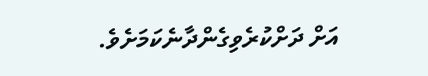އަށް ދަށްކުރެވިގެންދާނެކަމަށެވެ.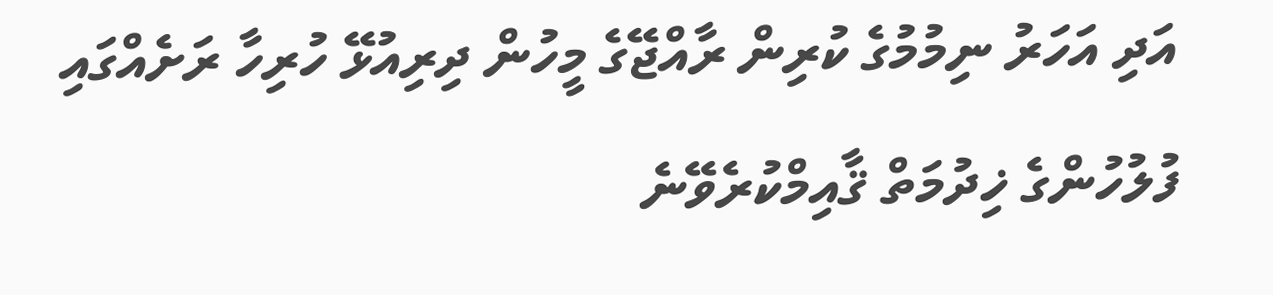އަދި އަހަރު ނިމުމުގެ ކުރިން ރާއްޖޭގެ މީހުން ދިރިއުޅޭ ހުރިހާ ރަށެއްގައި ފުލުހުންގެ ޚިދުމަތް ޤާއިމްކުރެވޭނެ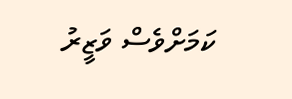ކަމަށްވެސް ވަޒީރު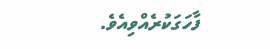ފާހަގަކުރެއްވިއެވެ.